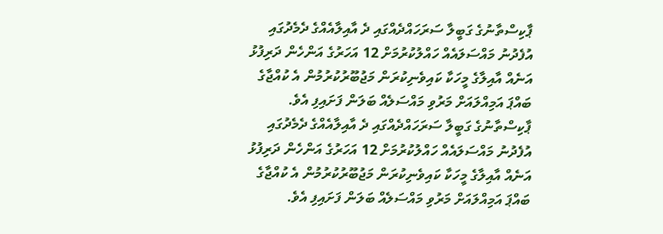ޕާކިސްތާނުގެ ގަބީލާ ސަރަހައްދެއްގައި ދެ އާއިލާއެއްގެ ދެމެދުގައި އުފެދުނު މައްސަލައެއް ހައްލުކުރުމަށް 12 އަހަރުގެ އަންހެން ދަރިފުޅު އަނެއް އާއިލާގެ މީހަކާ ކައިވެނިކުރަން މަޖުބޫރުކުރުމުން އެ ކުއްޖާގެ ބައްޕަ އަމިއްލައަށް މަރުވި މައްސަލެއް ބަލަން ފަށައިފި އެވެ.
ޕާކިސްތާނުގެ ގަބީލާ ސަރަހައްދެއްގައި ދެ އާއިލާއެއްގެ ދެމެދުގައި އުފެދުނު މައްސަލައެއް ހައްލުކުރުމަށް 12 އަހަރުގެ އަންހެން ދަރިފުޅު އަނެއް އާއިލާގެ މީހަކާ ކައިވެނިކުރަން މަޖުބޫރުކުރުމުން އެ ކުއްޖާގެ ބައްޕަ އަމިއްލައަށް މަރުވި މައްސަލެއް ބަލަން ފަށައިފި އެވެ.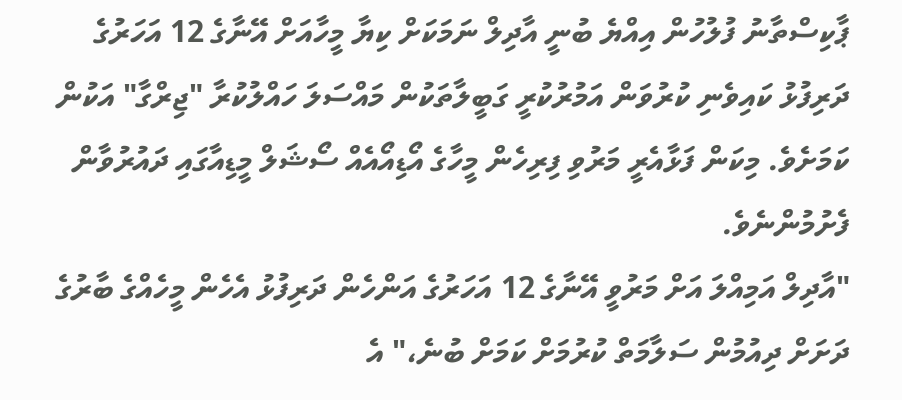ޕާކިސްތާނު ފުލުހުން އިއްޔެ ބުނީ އާދިލް ނަމަކަށް ކިޔާ މީހާއަށް އޭނާގެ 12 އަހަރުގެ ދަރިފުޅު ކައިވެނި ކުރުވަން އަމުރުކުރީ ގަބީލާތަކުން މައްސަލަ ހައްލުކުރާ "ޖިރްގާ" އަކުން ކަމަށެވެ. މިކަން ފަޅާއެރީ މަރުވި ފިރިހެން މީހާގެ އޯޑިއޯއެއް ސޯޝަލް މީޑިއާގައި ދައުރުވާން ފެށުމުންނެވެ.
"އާދިލް އަމިއްލަ އަށް މަރުވީ އޭނާގެ 12 އަހަރުގެ އަންހެން ދަރިފުޅު އެހެން މީހެއްގެ ބާރުގެ ދަށަށް ދިއުމުން ސަލާމަތް ކުރުމަށް ކަމަށް ބުނެ،" އެ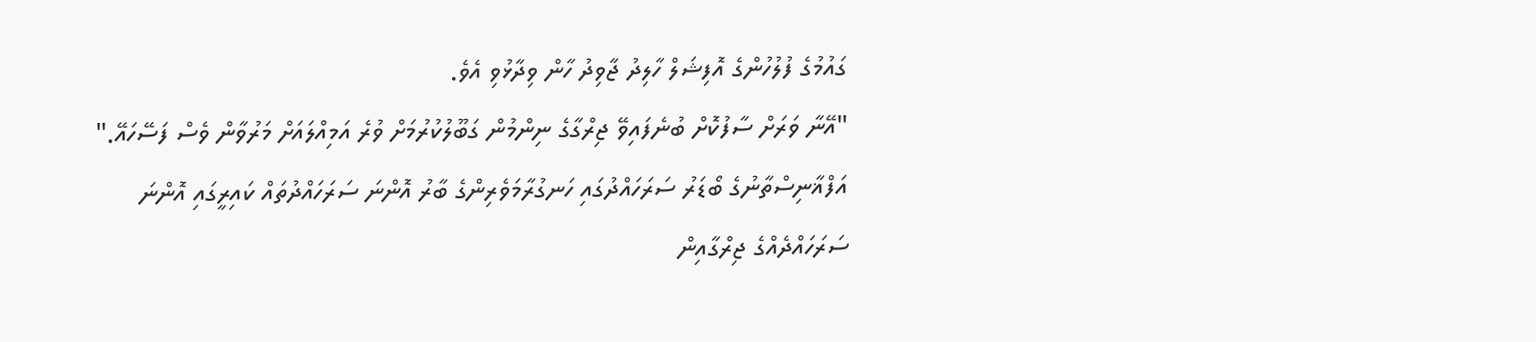ގައުމުގެ ފުލުހުންގެ އޮފިޝަލް ހާލިދު ޖާވިދު ހާން ވިދާޅުވި އެވެ.
"އޭނާ ވަރަށް ސާފުކޮށް ބުނެފައިވޭ ޖިރްގާގެ ނިންމުން ގަބޫލުކުރުމަށް ވުރެ އަމިއްލައަށް މަރުވާން ވެސް ފަސޭހައޭ."
އަފްޣާނިސްތާނުގެ ބޯޑަރު ސަރަހައްދުގައި ހަނގުރާމަވެރިންގެ ބާރު އޮންނަ ސަރަހައްދުތައް ކައިރީގައި އޮންނަ ސަރަހައްދެއްގެ ޖިރްގާއިން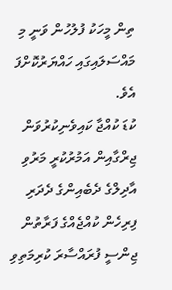ތިން މީހަކު ފުލުހުން ވަނީ މި މައްސަލައިގައި ހައްޔަރުކޮށްފަ އެވެ.
ކުޑަ ކުއްޖާ ކައިވެނިކުރުވަން ޖިރްގާއިން އަމުރުކުރީ މަރުވި އާދިލްގެ ދެބެއިންގެ ދެދަރި ފިރިހެން ކުއްޖެއްގެ ފަރާތުން ޖިންސީ ފުރައްސާރަ ކުރިމަތިވި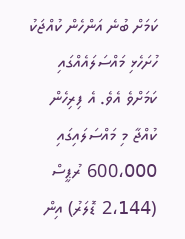ކަމަށް ބުނެ އަންހެން ކުއްޖަކު ހުށަހެޅި މައްސަލައެއްގައި ކަމަށްވެ އެވެ. އެ ފިރިހެން ކުއްޖާ މި މައްސަލައިގައި 600،000 ރުޕީސް (2،144 ޑޮލަރު) އިން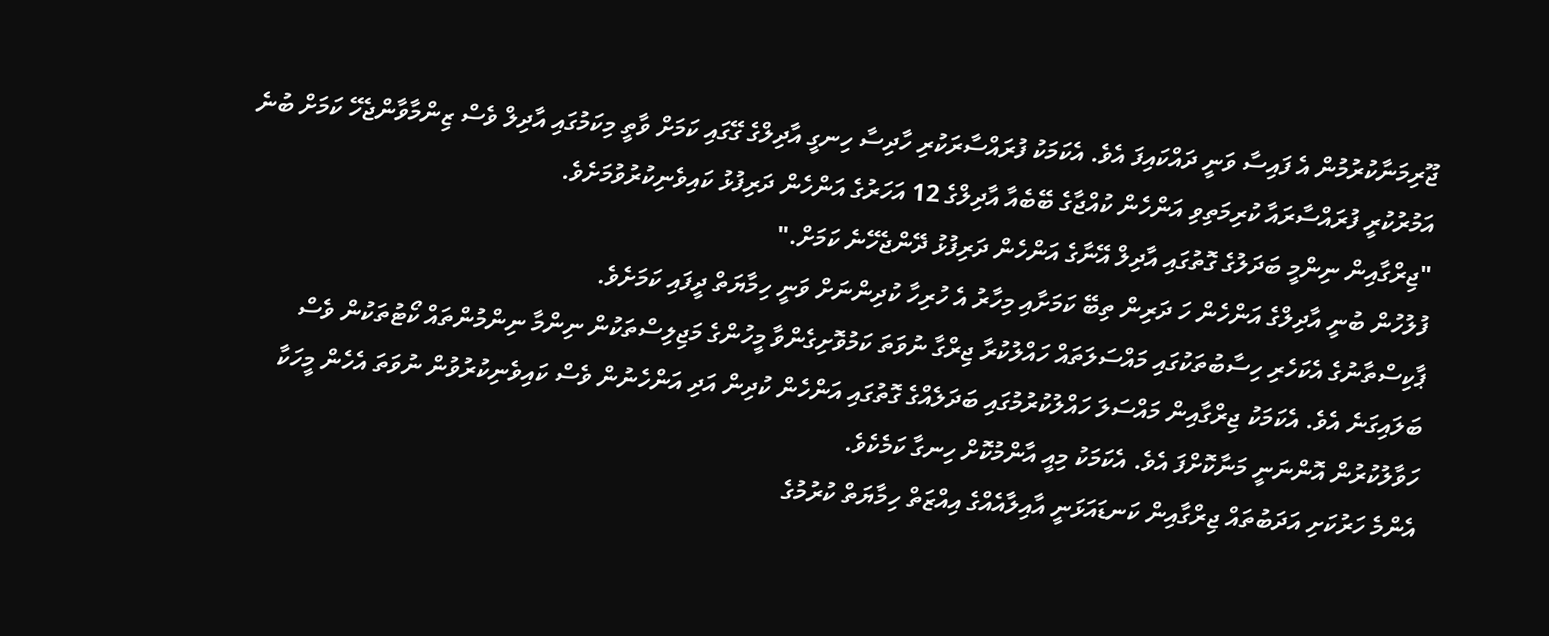ޖޫރިމަނާކުރުމުން އެ ފައިސާ ވަނީ ދައްކައިފަ އެވެ. އެކަމަކު ފުރައްސާރަކުރި ހާދިސާ ހިނގީ އާދިލްގެ ގޭގައި ކަމަށް ވާތީ މިކަމުގައި އާދިލް ވެސް ޒިންމާވާންޖެހޭ ކަމަށް ބުނެ އަމުރުކުރީ ފުރައްސާރައާ ކުރިމަތިވި އަންހެން ކުއްޖާގެ ބޭބެއާ އާދިލްގެ 12 އަހަރުގެ އަންހެން ދަރިފުޅު ކައިވެނިކުރުވުމަށެވެ.
"ޖިރްގާއިން ނިންމީ ބަދަލުގެ ގޮތުގައި އާދިލް އޭނާގެ އަންހެން ދަރިފުޅު ދޭންޖެހޭނެ ކަމަށް."
ފުލުހުން ބުނީ އާދިލްގެ އަންހެން ހަ ދަރިން ތިބޭ ކަމަށާއި މިހާރު އެ ހުރިހާ ކުދިންނަށް ވަނީ ހިމާޔަތް ދީފައި ކަމަށެވެ.
ޕާކިސްތާނުގެ އެކަހެރި ހިސާބުތަކުގައި މައްސަލަތައް ހައްލުކުރާ ޖިރްގާ ނުވަތަ ކަމުވޮށިގެންވާ މީހުންގެ މަޖިލިސްތަކުން ނިންމާ ނިންމުންތައް ކޯޓުތަކުން ވެސް ބަލައިގަނެ އެވެ. އެކަމަކު ޖިރްގާއިން މައްސަލަ ހައްލުކުރުމުގައި ބަދަލެއްގެ ގޮތުގައި އަންހެން ކުދިން އަދި އަންހެނުން ވެސް ކައިވެނިކުރުވުން ނުވަތަ އެހެން މީހަކާ ހަވާލުކުރުން އޮންނަނީ މަނާކޮށްފަ އެވެ. އެކަމަކު މިއީ އާންމުކޮށް ހިނގާ ކަމެކެވެ.
އެންމެ ހަރުކަށި އަދަބުތައް ޖިރްގާއިން ކަނޑައަޅަނީ އާއިލާއެއްގެ އިއްޒަތް ހިމާޔަތް ކުރުމުގެ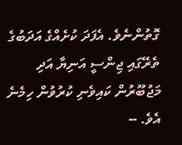ގޮތުންނެވެ. އެފަދަ ކުށެއްގެ އަދަބުގެ ތެރޭގައި ޖިންސީ އަނިޔާ އަދި މަޖުބޫރުން ކައިވެނި ކުރުވުން ހިމެނެ އެވެ. --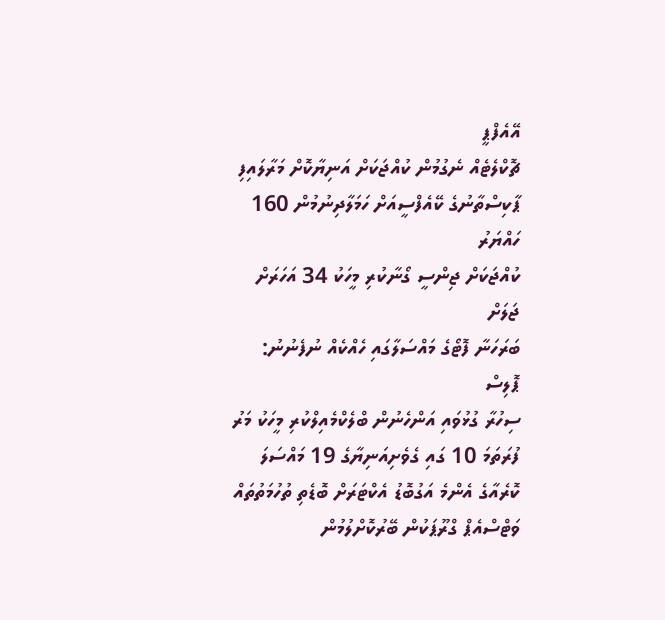އޭއެފްޕީ
ޗޮކްލެޓެއް ނެގުމުން ކުއްޖަކަށް އަނިޔާކޮށް މަރާލައިފި
ޕާކިސްތާނުގެ ކޭއެފްސީއަށް ހަމަލާދިނުމުން 160 ހައްޔަރު
ކުއްޖަކަށް ޖިންސީ ގޯނާކުރި މީހަކު 34 އަހަރަށް ޖަލަށް
ބަރަހަނާ ފޮޓޯގެ މައްސަލާގައި ހެއްކެއް ނުފެނުނު: ޕޮލިސް
ސިހުރާ ގުޅުވައި އަންހެނުން ބްލެކްމެއިލްކުރި މީހަކު މަރު
ފުރަތަމަ 10 ގައި ގެވެށިއަނިޔާގެ 19 މައްސަލަ
ކޮރެއާގެ އެންމެ އަގުބޮޑު އެކްޓަރަށް ބޮޑެތި ތުހުމަތުތައް
ވަޓްސްއެޕް ގްރޫޕަކުން ބޭރުކޮށްލުމުން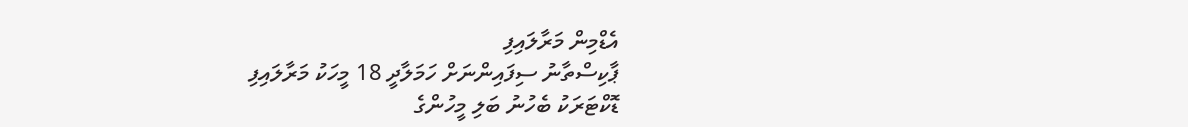އެޑްމިން މަރާލައިފި
ޕާކިސްތާނު ސިފައިންނަށް ހަމަލާދީ 18 މީހަކު މަރާލައިފި
ޑޮކްޓަރަކު ބެހުނު ބަލި މީހުންގެ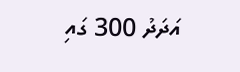އަދަދު 300 ގައި